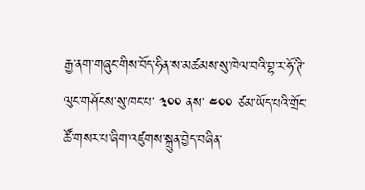རྒྱ་ནག་གཞུང་གིས་བོད་ཧིན་ས་མཚམས་སུ་ཁེལ་བའི་བྷ་ར་ཧོ་ཊི་ལུང་གཤོངས་སུ་ཁང་པ་ ༣༠༠ ནས་ ༤༠༠ ཙམ་ཡོད་པའི་གྲོང་ཚོ་གསར་པ་ཞིག་འཛུགས་སྐྲུན་བྱེད་བཞིན་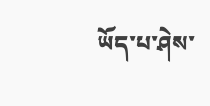ཡོད་པ་ཤེས་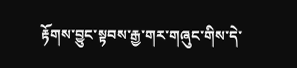རྟོགས་བྱུང་སྟབས་རྒྱ་གར་གཞུང་གིས་དེ་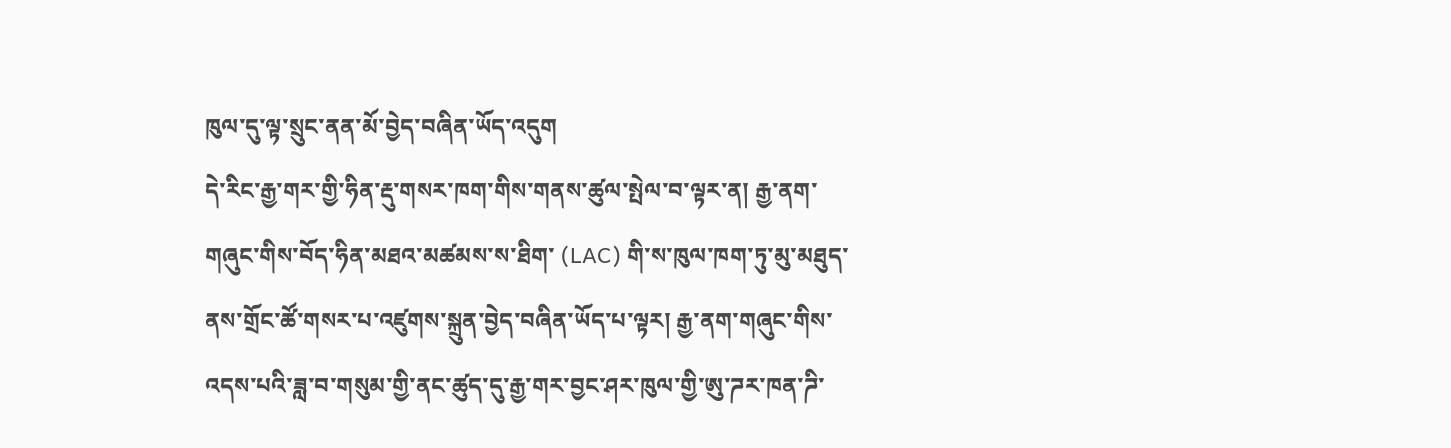ཁུལ་དུ་ལྟ་སྲུང་ནན་མོ་བྱེད་བཞིན་ཡོད་འདུག
དེ་རིང་རྒྱ་གར་གྱི་ཧིན་རྡུ་གསར་ཁག་གིས་གནས་ཚུལ་སྤེལ་བ་ལྟར་ན། རྒྱ་ནག་གཞུང་གིས་བོད་ཧིན་མཐའ་མཚམས་ས་ཐིག་ (LAC) གི་ས་ཁུལ་ཁག་ཏུ་མུ་མཐུད་ནས་གྲོང་ཚོ་གསར་པ་འཛུགས་སྐྲུན་བྱེད་བཞིན་ཡོད་པ་ལྟར། རྒྱ་ནག་གཞུང་གིས་འདས་པའི་ཟླ་བ་གསུམ་གྱི་ནང་ཚུད་དུ་རྒྱ་གར་བྱང་ཤར་ཁུལ་གྱི་ཨུ་ཌར་ཁན་ཌི་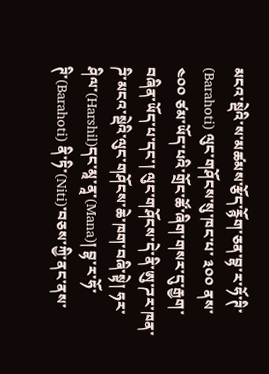མངའ་སྡེའི་ས་མཚམས་རྩོད་རྙོག་ཅན་བྷ་ར་ཧོ་ཊི་ (Barahoti) ལུང་གཤོངས་སུ་ཁང་པ་ ༣༠༠ ནས་ ༤༠༠ ཙམ་ཡོད་པའི་གྲོང་ཚོ་ཞིག་གསར་དུ་རྒྱག་བཞིན་ཡོད་པ་དང་། ལུང་གཤོངས་དེ་ནི་ཨུ་ཌར་ཁན་ཌི་མངའ་སྡེའི་ལུང་གཤོངས་ཆེ་ཁག་བཞི་སྟེ། ཧར་ཤིལ་(Harshil)དང་མཱ་ནཱ་(Mana)། བྷ་ར་ཧོ་ཊི་(Barahoti) ནི་ཏི་(Niti)་བཅས་ཀྱི་ནང་ནས་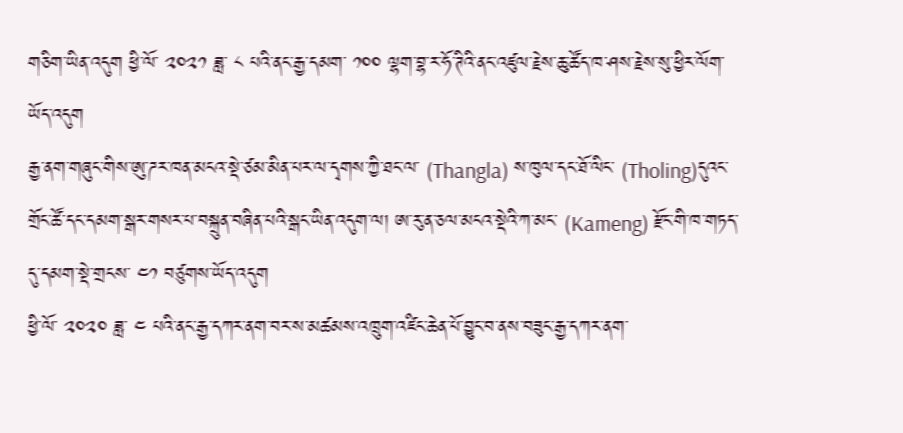གཅིག་ཡིན་འདུག ཕྱི་ལོ་ ༢༠༢༡ ཟླ་ ༨ པའི་ནང་རྒྱ་དམག་ ༡༠༠ ལྷག་བྷ་ར་ཧོ་ཊིའི་ནང་འཛུལ་རྗེས་ཆུ་ཚོད་ཁ་ཤས་རྗེས་སུ་ཕྱིར་ལོག་ཡོད་འདུག
རྒྱ་ནག་གཞུང་གིས་ཨུ་ཌར་ཁན་མངའ་སྡེ་ཙམ་མིན་པར་ལ་དྭགས་ཀྱི་ཐང་ལ་ (Thangla) ས་ཁུལ་དང་ཐོ་ལིང་ (Tholing)དུའང་གྲོང་ཚོ་དང་དམག་སྒར་གསར་པ་བསྐྲུན་བཞིན་པའི་སྒང་ཡིན་འདུག་ལ། ཨ་རུ་ན་ཅལ་མངའ་སྡེའི་ཀ་མང་ (Kameng) རྫོང་གི་ཁ་གཏད་དུ་དམག་སྡེ་གྲངས་ ༤༡ བཙུགས་ཡོད་འདུག
ཕྱི་ལོ་ ༢༠༢༠ ཟླ་ ༤ པའི་ནང་རྒྱ་དཀར་ནག་བར་ས་མཚམས་འཁྲུག་འཛིང་ཆེན་པོ་བྱུང་བ་ནས་བཟུང་རྒྱ་དཀར་ནག་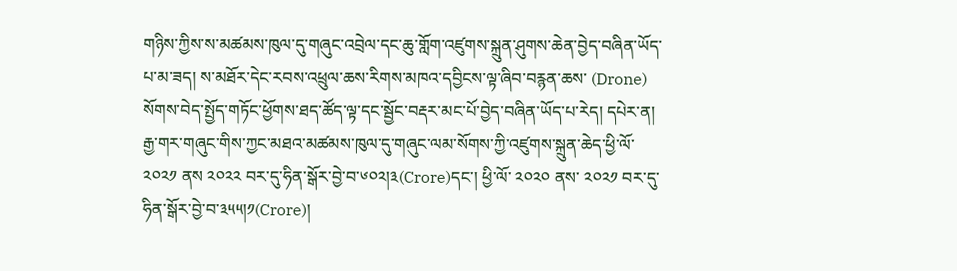གཉིས་ཀྱིས་ས་མཚམས་ཁུལ་དུ་གཞུང་འབྲེལ་དང་ཆུ་གློག་འཛུགས་སྐྲུན་ཤུགས་ཆེན་བྱེད་བཞིན་ཡོད་པ་མ་ཟད། ས་མཐོར་དེང་རབས་འཕྲུལ་ཆས་རིགས་མཁའ་དབྱིངས་ལྟ་ཞིབ་བརྙན་ཆས་ (Drone) སོགས་བེད་སྤྱོད་གཏོང་ཕྱོགས་ཐད་ཚོད་ལྟ་དང་སྦྱོང་བརྡར་མང་པོ་བྱེད་བཞིན་ཡོད་པ་རེད། དཔེར་ན། རྒྱ་གར་གཞུང་གིས་ཀྱང་མཐའ་མཚམས་ཁུལ་དུ་གཞུང་ལམ་སོགས་ཀྱི་འཛུགས་སྐྲུན་ཆེད་ཕྱི་ལོ་ ༢༠༢༡ ནས ༢༠༢༢ བར་དུ་ཧིན་སྒོར་བྱེ་བ་༦༠༢།༣(Crore)དང་། ཕྱི་ལོ་ ༢༠༢༠ ནས་ ༢༠༢༡ བར་དུ་ཧིན་སྒོར་བྱེ་བ་༣༥༥།༡(Crore)།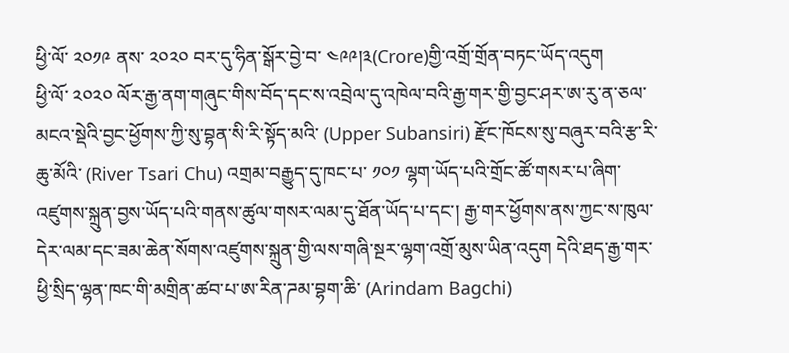ཕྱི་ལོ་ ༢༠༡༩ ནས་ ༢༠༢༠ བར་དུ་ཧིན་སྒོར་བྱེ་བ་ ༤༩༩།༣(Crore)གྱི་འགྲོ་གྲོན་བཏང་ཡོད་འདུག
ཕྱི་ལོ་ ༢༠༢༠ ལོར་རྒྱ་ནག་གཞུང་གིས་བོད་དང་ས་འབྲེལ་དུ་འཁེལ་བའི་རྒྱ་གར་གྱི་བྱང་ཤར་ཨ་རུ་ན་ཅལ་མངའ་སྡེའི་བྱང་ཕྱོགས་ཀྱི་སུ་བྷན་སི་རི་སྟོད་མའི་ (Upper Subansiri) རྫོང་ཁོངས་སུ་བཞུར་བའི་རྩ་རི་ཆུ་མོའི་ (River Tsari Chu) འགྲམ་བརྒྱུད་དུ་ཁང་པ་ ༡༠༡ ལྷག་ཡོད་པའི་གྲོང་ཚོ་གསར་པ་ཞིག་འཛུགས་སྐྲུན་བྱས་ཡོད་པའི་གནས་ཚུལ་གསར་ལམ་དུ་ཐོན་ཡོད་པ་དང་། རྒྱ་གར་ཕྱོགས་ནས་ཀྱང་ས་ཁུལ་དེར་ལམ་དང་ཟམ་ཆེན་སོགས་འཛུགས་སྐྲུན་གྱི་ལས་གཞི་སྔར་ལྷག་འགྲོ་མུས་ཡིན་འདུག དེའི་ཐད་རྒྱ་གར་ཕྱི་སྲིད་ལྷན་ཁང་གི་མགྲིན་ཚབ་པ་ཨ་རིན་ཌམ་བྷག་ཆི་ (Arindam Bagchi)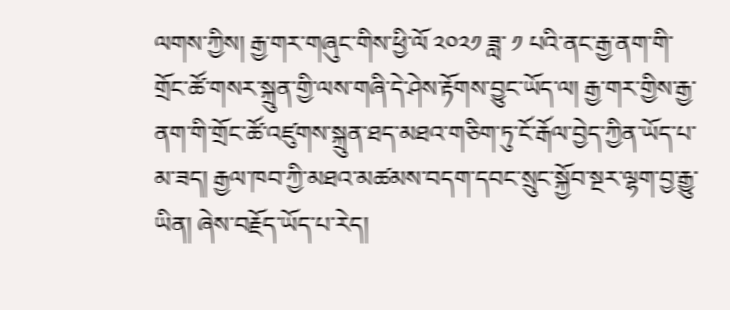ལགས་ཀྱིས། རྒྱ་གར་གཞུང་གིས་ཕྱི་ལོ ༢༠༢༡ ཟླ་ ༡ པའི་ནང་རྒྱ་ནག་གི་གྲོང་ཚོ་གསར་སྐྲུན་གྱི་ལས་གཞི་དེ་ཤེས་རྟོགས་བྱུང་ཡོད་ལ། རྒྱ་གར་གྱིས་རྒྱ་ནག་གི་གྲོང་ཚོ་འཛུགས་སྐྲུན་ཐད་མཐའ་གཅིག་ཏུ་ངོ་རྒོལ་བྱེད་ཀྱིན་ཡོད་པ་མ་ཟད། རྒྱལ་ཁབ་ཀྱི་མཐའ་མཚམས་བདག་དབང་སྲུང་སྐྱོབ་སྔར་ལྷག་བྱ་རྒྱུ་ཡིན། ཞེས་བརྗོད་ཡོད་པ་རེད།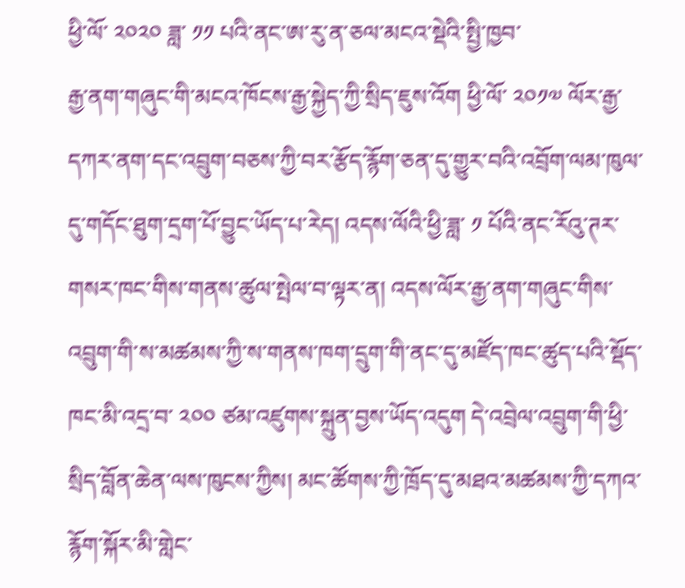ཕྱི་ལོ་ ༢༠༢༠ ཟླ་ ༡༡ པའི་ནང་ཨ་རུ་ན་ཅལ་མངའ་སྡེའི་སྤྱི་ཁྱབ་
རྒྱ་ནག་གཞུང་གི་མངའ་ཁོངས་རྒྱ་སྐྱེད་ཀྱི་སྲིད་ཇུས་འོག ཕྱི་ལོ་ ༢༠༡༧ ལོར་རྒྱ་དཀར་ནག་དང་འབྲུག་བཅས་ཀྱི་བར་རྩོད་རྙོག་ཅན་དུ་གྱུར་བའི་འབྲོག་ལམ་ཁུལ་དུ་གདོང་ཐུག་དྲག་པོ་བྱུང་ཡོད་པ་རེད། འདས་ལོའི་ཕྱི་ཟླ་ ༡ པོའི་ནང་རོའུ་ཊར་གསར་ཁང་གིས་གནས་ཚུལ་སྤེལ་བ་ལྟར་ན། འདས་ལོར་རྒྱ་ནག་གཞུང་གིས་འབྲུག་གི་ས་མཚམས་ཀྱི་ས་གནས་ཁག་དྲུག་གི་ནང་དུ་མཛོད་ཁང་ཚུད་པའི་སྡོད་ཁང་མི་འདྲ་བ་ ༢༠༠ ཙམ་འཛུགས་སྐྲུན་བྱས་ཡོད་འདུག དེ་འབྲེལ་འབྲུག་གི་ཕྱི་སྲིད་བློན་ཆེན་ལས་ཁུངས་ཀྱིས། མང་ཚོགས་ཀྱི་ཁྲོད་དུ་མཐའ་མཚམས་ཀྱི་དཀའ་རྙོག་སྐོར་མི་གླེང་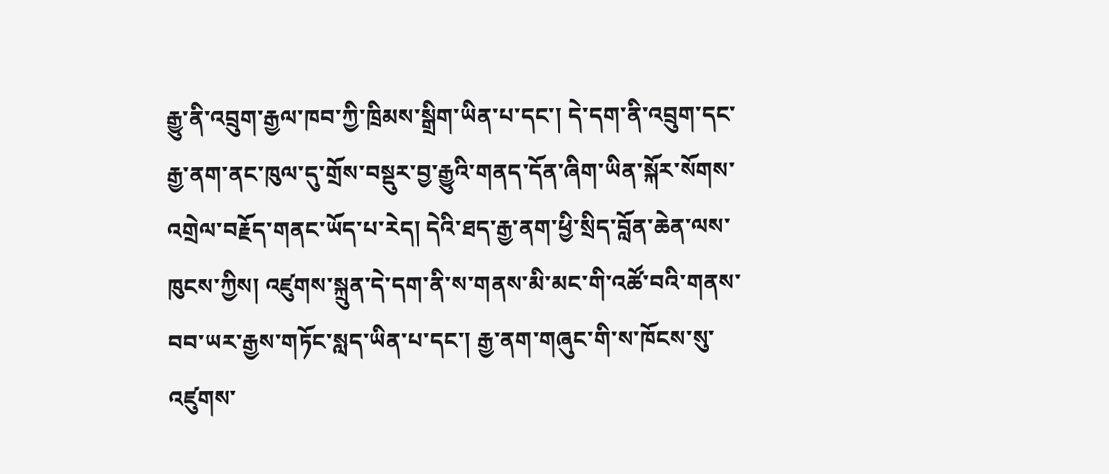རྒྱུ་ནི་འབྲུག་རྒྱལ་ཁབ་ཀྱི་ཁྲིམས་སྒྲིག་ཡིན་པ་དང་། དེ་དག་ནི་འབྲུག་དང་རྒྱ་ནག་ནང་ཁུལ་དུ་གྲོས་བསྡུར་བྱ་རྒྱུའི་གནད་དོན་ཞིག་ཡིན་སྐོར་སོགས་འགྲེལ་བརྗོད་གནང་ཡོད་པ་རེད། དེའི་ཐད་རྒྱ་ནག་ཕྱི་སྲིད་བློན་ཆེན་ལས་ཁུངས་ཀྱིས། འཛུགས་སྐྲུན་དེ་དག་ནི་ས་གནས་མི་མང་གི་འཚོ་བའི་གནས་བབ་ཡར་རྒྱས་གཏོང་སླད་ཡིན་པ་དང་། རྒྱ་ནག་གཞུང་གི་ས་ཁོངས་སུ་འཛུགས་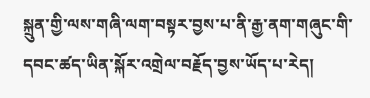སྐྲུན་གྱི་ལས་གཞི་ལག་བསྟར་བྱས་པ་ནི་རྒྱ་ནག་གཞུང་གི་དབང་ཚད་ཡིན་སྐོར་འགྲེལ་བརྗོད་བྱས་ཡོད་པ་རེད།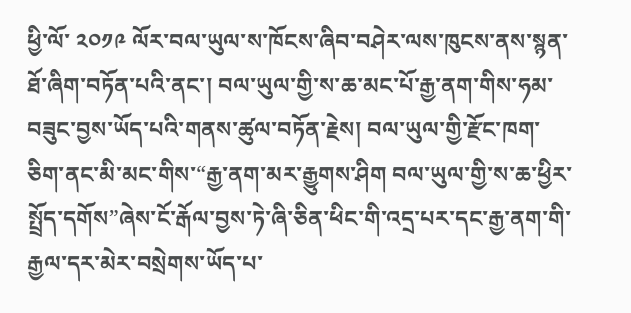ཕྱི་ལོ་ ༢༠༡༩ ལོར་བལ་ཡུལ་ས་ཁོངས་ཞིབ་བཤེར་ལས་ཁུངས་ནས་སྙན་ཐོ་ཞིག་བཏོན་པའི་ནང་། བལ་ཡུལ་གྱི་ས་ཆ་མང་པོ་རྒྱ་ནག་གིས་ཧམ་བཟུང་བྱས་ཡོད་པའི་གནས་ཚུལ་བཏོན་རྗེས། བལ་ཡུལ་གྱི་རྫོང་ཁག་ཅིག་ནང་མི་མང་གིས་“རྒྱ་ནག་མར་རྒྱུགས་ཤིག བལ་ཡུལ་གྱི་ས་ཆ་ཕྱིར་སྤྲོད་དགོས”ཞེས་ངོ་རྒོལ་བྱས་ཏེ་ཞི་ཅིན་ཕིང་གི་འདྲ་པར་དང་རྒྱ་ནག་གི་རྒྱལ་དར་མེར་བསྲེགས་ཡོད་པ་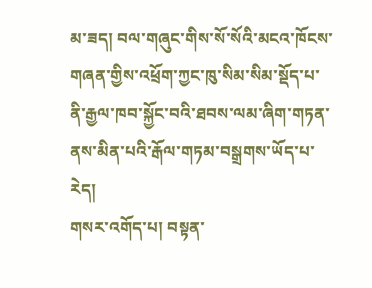མ་ཟད། བལ་གཞུང་གིས་སོ་སོའི་མངའ་ཁོངས་གཞན་གྱིས་འཕྲོག་ཀྱང་ཁུ་སིམ་སིམ་སྡོད་པ་ནི་རྒྱལ་ཁབ་སྐྱོང་བའི་ཐབས་ལམ་ཞིག་གཏན་ནས་མིན་པའི་རྒོལ་གཏམ་བསྒྲགས་ཡོད་པ་རེད།
གསར་འགོད་པ། བསྟན་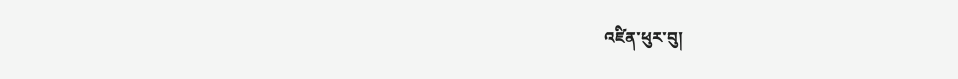འཛིན་ཕུར་བུ།